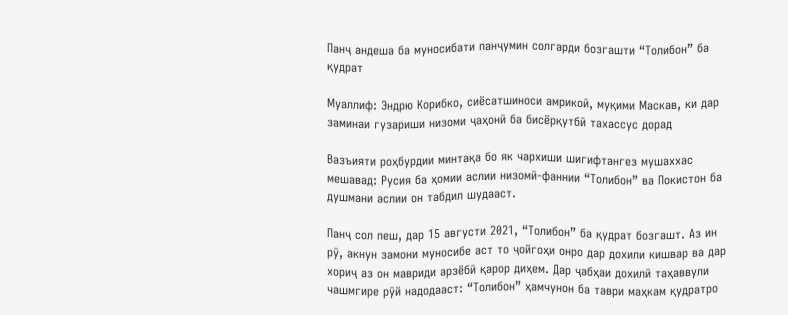Панҷ андеша ба муносибати панҷумин солгарди бозгашти “Толибон” ба қудрат

Муаллиф: Эндрю Корибко, сиёсатшиноси амрикоӣ, муқими Маскав, ки дар заминаи гузариши низоми ҷаҳонӣ ба бисёрқутбӣ тахассус дорад

Вазъияти роҳбурдии минтақа бо як чархиши шигифтангез мушаххас мешавад: Русия ба ҳомии аслии низомӣ-фаннии “Толибон” ва Покистон ба душмани аслии он табдил шудааст.

Панҷ сол пеш, дар 15 августи 2021, “Толибон” ба қудрат бозгашт. Аз ин рӯ, акнун замони муносибе аст то ҷойгоҳи онро дар дохили кишвар ва дар хориҷ аз он мавриди арзёбӣ қарор диҳем. Дар ҷабҳаи дохилӣ таҳаввули чашмгире рӯй надодааст: “Толибон” ҳамчунон ба таври маҳкам қудратро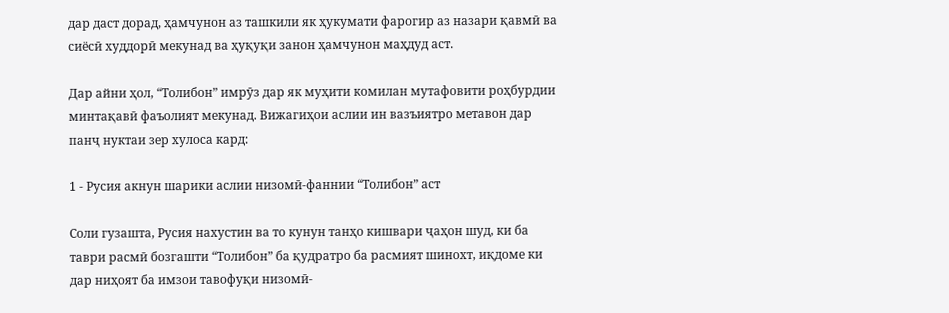дар даст дорад, ҳамчунон аз ташкили як ҳукумати фарогир аз назари қавмӣ ва сиёсӣ худдорӣ мекунад ва ҳуқуқи занон ҳамчунон маҳдуд аст.

Дар айни ҳол, “Толибон” имрӯз дар як муҳити комилан мутафовити роҳбурдии минтақавӣ фаъолият мекунад. Вижагиҳои аслии ин вазъиятро метавон дар панҷ нуктаи зер хулоса кард:

1 - Русия акнун шарики аслии низомӣ-фаннии “Толибон” аст

Соли гузашта, Русия нахустин ва то кунун танҳо кишвари ҷаҳон шуд, ки ба таври расмӣ бозгашти “Толибон” ба қудратро ба расмият шинохт, иқдоме ки дар ниҳоят ба имзои тавофуқи низомӣ-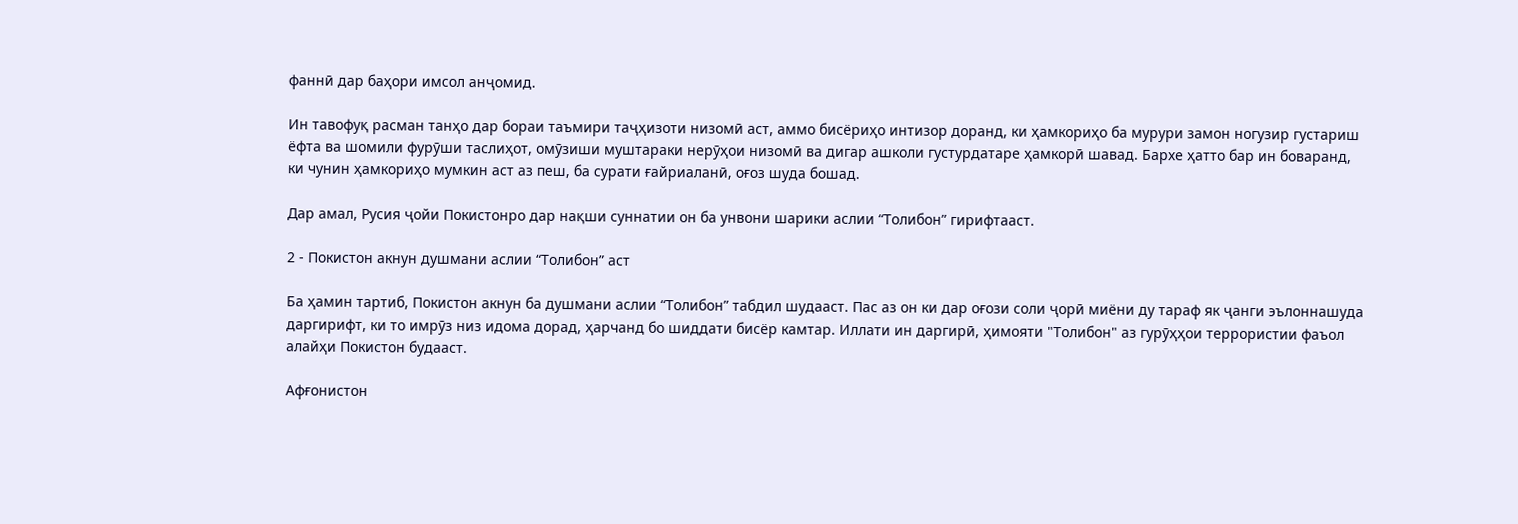фаннӣ дар баҳори имсол анҷомид.

Ин тавофуқ расман танҳо дар бораи таъмири таҷҳизоти низомӣ аст, аммо бисёриҳо интизор доранд, ки ҳамкориҳо ба мурури замон ногузир густариш ёфта ва шомили фурӯши таслиҳот, омӯзиши муштараки нерӯҳои низомӣ ва дигар ашколи густурдатаре ҳамкорӣ шавад. Бархе ҳатто бар ин боваранд, ки чунин ҳамкориҳо мумкин аст аз пеш, ба сурати ғайриаланӣ, оғоз шуда бошад.

Дар амал, Русия ҷойи Покистонро дар нақши суннатии он ба унвони шарики аслии “Толибон” гирифтааст.

2 - Покистон акнун душмани аслии “Толибон” аст

Ба ҳамин тартиб, Покистон акнун ба душмани аслии “Толибон” табдил шудааст. Пас аз он ки дар оғози соли ҷорӣ миёни ду тараф як ҷанги эълоннашуда даргирифт, ки то имрӯз низ идома дорад, ҳарчанд бо шиддати бисёр камтар. Иллати ин даргирӣ, ҳимояти "Толибон" аз гурӯҳҳои террористии фаъол алайҳи Покистон будааст.

Афғонистон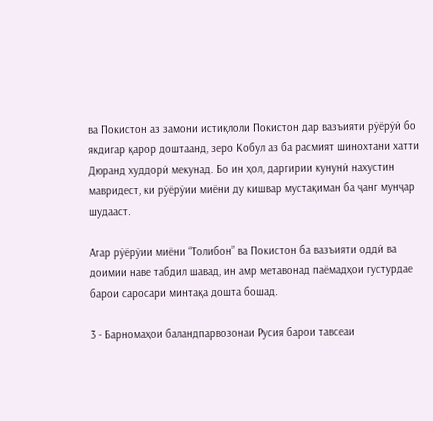ва Покистон аз замони истиқлоли Покистон дар вазъияти рӯёрӯӣ бо якдигар қарор доштаанд, зеро Кобул аз ба расмият шинохтани хатти Дюранд худдорӣ мекунад. Бо ин ҳол, даргирии кунунӣ нахустин мавридест, ки рӯёрӯии миёни ду кишвар мустақиман ба ҷанг мунҷар шудааст.

Агар рӯёрӯии миёни “Толибон” ва Покистон ба вазъияти оддӣ ва доимии наве табдил шавад, ин амр метавонад паёмадҳои густурдае барои саросари минтақа дошта бошад.

3 - Барномаҳои баландпарвозонаи Русия барои тавсеаи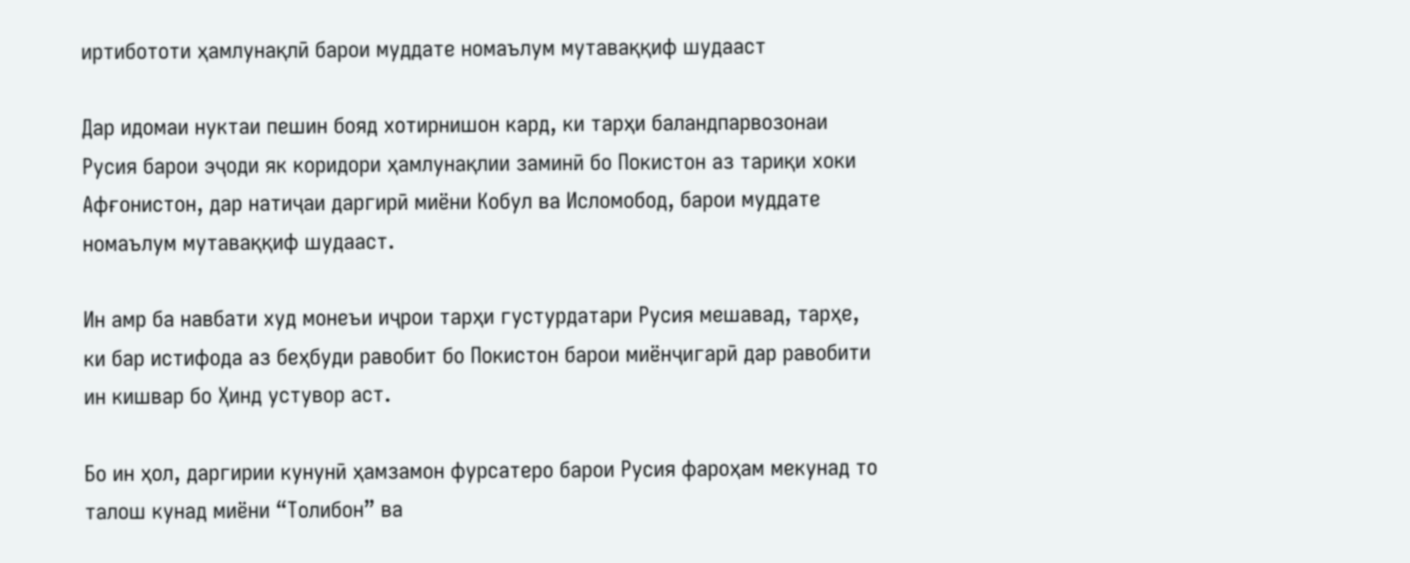иртибототи ҳамлунақлӣ барои муддате номаълум мутаваққиф шудааст

Дар идомаи нуктаи пешин бояд хотирнишон кард, ки тарҳи баландпарвозонаи Русия барои эҷоди як коридори ҳамлунақлии заминӣ бо Покистон аз тариқи хоки Афғонистон, дар натиҷаи даргирӣ миёни Кобул ва Исломобод, барои муддате номаълум мутаваққиф шудааст.

Ин амр ба навбати худ монеъи иҷрои тарҳи густурдатари Русия мешавад, тарҳе, ки бар истифода аз беҳбуди равобит бо Покистон барои миёнҷигарӣ дар равобити ин кишвар бо Ҳинд устувор аст.

Бо ин ҳол, даргирии кунунӣ ҳамзамон фурсатеро барои Русия фароҳам мекунад то талош кунад миёни “Толибон” ва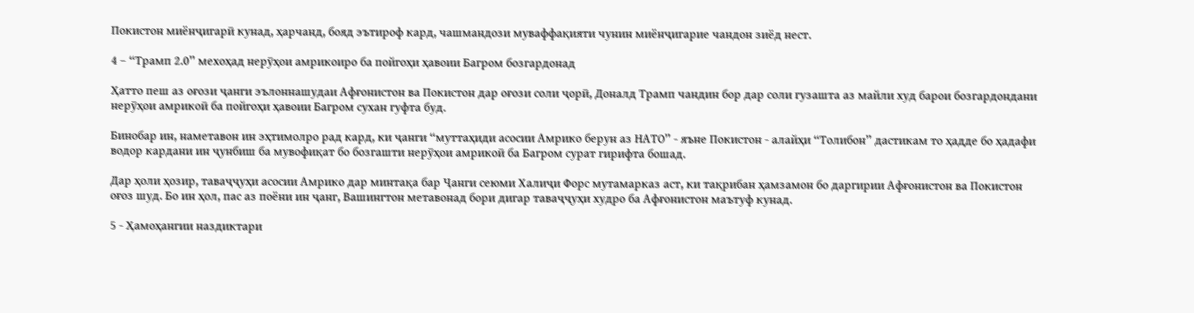Покистон миёнҷигарӣ кунад, ҳарчанд, бояд эътироф кард, чашмандози муваффақияти чунин миёнҷигарие чандон зиёд нест.

4 – “Трамп 2.0” мехоҳад нерӯҳои амрикоиро ба пойгоҳи ҳавоии Багром бозгардонад

Ҳатто пеш аз оғози ҷанги эълоннашудаи Афғонистон ва Покистон дар оғози соли ҷорӣ, Доналд Трамп чандин бор дар соли гузашта аз майли худ барои бозгардондани нерӯҳои амрикоӣ ба пойгоҳи ҳавоии Багром сухан гуфта буд.

Бинобар ин, наметавон ин эҳтимолро рад кард, ки ҷанги “муттаҳиди асосии Амрико берун аз НАТО” - яъне Покистон - алайҳи “Толибон” дастикам то ҳадде бо ҳадафи водор кардани ин ҷунбиш ба мувофиқат бо бозгашти нерӯҳои амрикоӣ ба Багром сурат гирифта бошад.

Дар ҳоли ҳозир, таваҷҷуҳи асосии Амрико дар минтақа бар Ҷанги сеюми Халиҷи Форс мутамарказ аст, ки тақрибан ҳамзамон бо даргирии Афғонистон ва Покистон оғоз шуд. Бо ин ҳол, пас аз поёни ин ҷанг, Вашингтон метавонад бори дигар таваҷҷуҳи худро ба Афғонистон маътуф кунад.

5 - Ҳамоҳангии наздиктари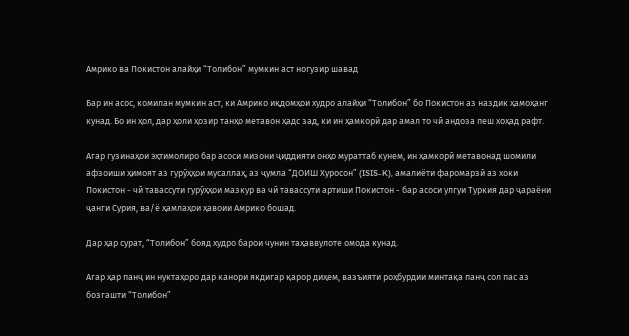Амрико ва Покистон алайҳи “Толибон” мумкин аст ногузир шавад

Бар ин асос, комилан мумкин аст, ки Амрико иқдомҳои худро алайҳи “Толибон” бо Покистон аз наздик ҳамоҳанг кунад. Бо ин ҳол, дар ҳоли ҳозир танҳо метавон ҳадс зад, ки ин ҳамкорӣ дар амал то чӣ андоза пеш хоҳад рафт.

Агар гузинаҳои эҳтимолиро бар асоси мизони ҷиддияти онҳо мураттаб кунем, ин ҳамкорӣ метавонад шомили афзоиши ҳимоят аз гурӯҳҳои мусаллаҳ, аз ҷумла “ДОИШ Хуросон” (ISIS-K), амалиёти фаромарзӣ аз хоки Покистон - чӣ тавассути гурӯҳҳои мазкур ва чӣ тавассути артиши Покистон - бар асоси улгуи Туркия дар ҷараёни ҷанги Сурия, ва/ё ҳамлаҳои ҳавоии Амрико бошад.

Дар ҳар сурат, “Толибон” бояд худро барои чунин таҳаввулоте омода кунад.

Агар ҳар панҷ ин нуктаҳоро дар канори якдигар қарор диҳем, вазъияти роҳбурдии минтақа панҷ сол пас аз бозгашти “Толибон”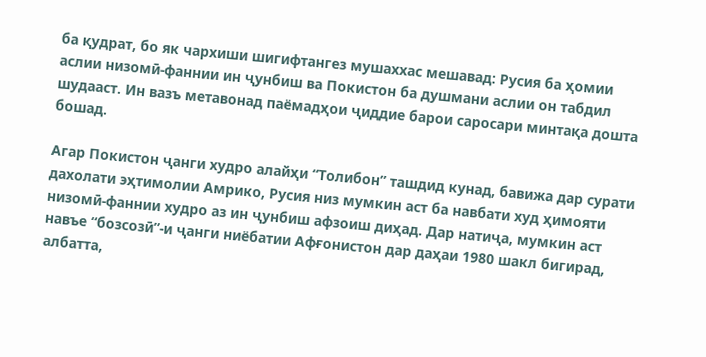ба қудрат, бо як чархиши шигифтангез мушаххас мешавад: Русия ба ҳомии аслии низомӣ-фаннии ин ҷунбиш ва Покистон ба душмани аслии он табдил шудааст. Ин вазъ метавонад паёмадҳои ҷиддие барои саросари минтақа дошта бошад.

Агар Покистон ҷанги худро алайҳи “Толибон” ташдид кунад, бавижа дар сурати дахолати эҳтимолии Амрико, Русия низ мумкин аст ба навбати худ ҳимояти низомӣ-фаннии худро аз ин ҷунбиш афзоиш диҳад. Дар натиҷа, мумкин аст навъе “бозсозӣ”-и ҷанги ниёбатии Афғонистон дар даҳаи 1980 шакл бигирад, албатта,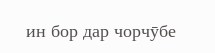ин бор дар чорчӯбе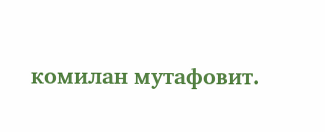комилан мутафовит.